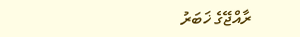ރާއްޖޭގެ ޚަބަރު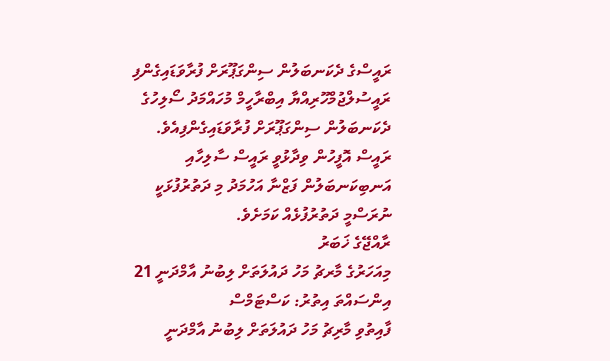ރައީސްގެ ދެކަނބަލުން ސިންގަޕޫރަށް ފުރާވަޑައިގެންފި
ރައީސުލްޖުމްހޫރިއްޔާ އިބްރާހީމް މުހައްމަދު ސޯލިހުގެ ދެކަނބަލުން ސިންގަޕޫރަށް ފުރާވަޑައިގެންފިއެވެ. ރައީސް އޮފީހުން ވިދާޅުވީ ރައީސް ސާލިހާއި އަނބިކަނބަލުން ފަޒްނާ އަހުމަދު މި ދަތުރުފުޅަކީ ނުރަސްމީ ދަތުރުފުޅެއް ކަމަށެވެ.
ރާއްޖޭގެ ޚަބަރު
މިއަހަރުގެ މާރޗު މަހު ދައުލަތަށް ލިބުނު އާމްދަނީ 21 އިންސައްތަ އިތުރު: ކަސްޓަމްސް
ފާއިތުވި މާރިޗު މަހު ދައުލަތަށް ލިބުނު އާމްދަނީ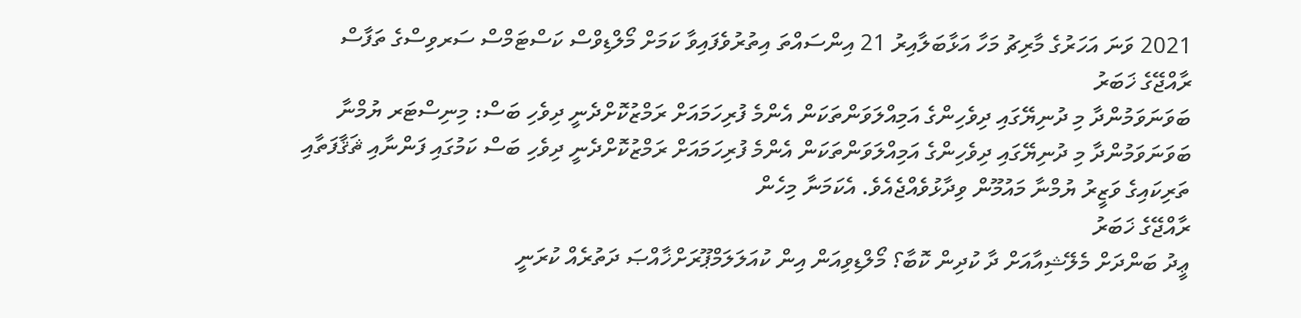2021 ވަނަ އަހަރުގެ މާރިޗު މަހާ އަޅާބަލާއިރު 21 އިންސައްތަ އިތުރުވެފައިވާ ކަމަށް މޯލްޑިވްސް ކަސްޓަމްސް ސަރވިސްގެ ތަފާސް
ރާއްޖޭގެ ޚަބަރު
ބަވަނަވަމުންދާ މި ދުނިޔޭގައި ދިވެހިންގެ އަމިއްލަވަންތަކަން އެންމެ ފުރިހަމައަށް ރަމްޒުކޮށްދެނީ ދިވެހި ބަސް: މިނިސްޓަރ ޔުމްނާ
ބަވަނަވަމުންދާ މި ދުނިޔޭގައި ދިވެހިންގެ އަމިއްލަވަންތަކަން އެންމެ ފުރިހަމައަށް ރަމްޒުކޮށްދެނީ ދިވެހި ބަސް ކަމުގައި ފަންނާއި ޘަޤާފަތާއި ތަރިކައިގެ ވަޒީރު ޔުމްނާ މައުމޫން ވިދާޅުވެއްޖެއެވެ. އެކަމަނާ މިހެން
ރާއްޖޭގެ ޚަބަރު
ޢީދު ބަންދަށް މެލޭޝިއާއަށް ދާ ކުދިން ކޮބާ؟ މޯލްޑިވިއަން އިން ކުއަލަލަމްޕޫރަށްޚާއްޞަ ދަތުރެއް ކުރަނީ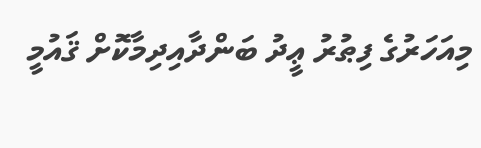މިއަހަރުގެ ފިޠުރު ޢީދު ބަންދާއިދިމާކޮށް ޤައުމީ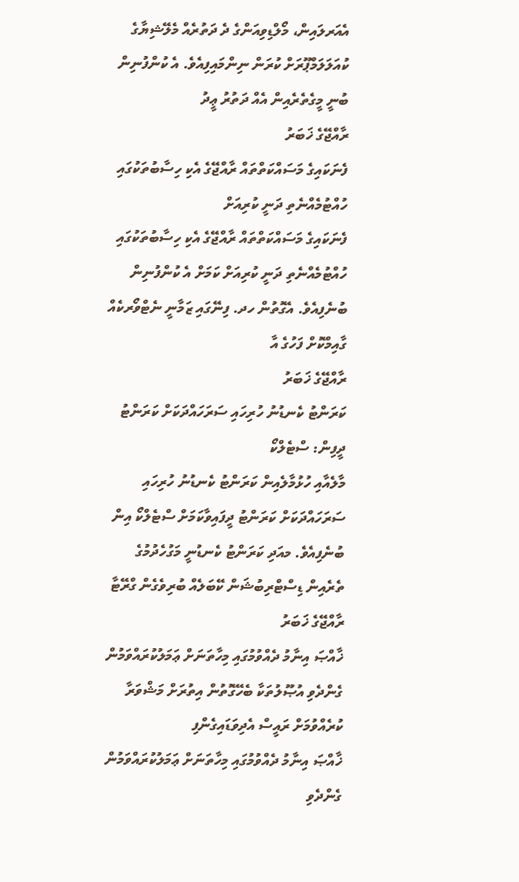އެއަރލައިން، މޯލްޑިވިއަންގެ ދެ ދަތުރެއް މެލޭޝިޔާގެ ކުއަލަލަމްޕޫރަށް ކުރަން ނިންމައިފިއެވެ. އެ ކުންފުނިން ބުނީ މީގެތެރެއިން އެއް ދަތުރު ޢީދު
ރާއްޖޭގެ ޚަބަރު
ފެނަކައިގެ މަސައްކަތްތައް ރާއްޖޭގެ އެކި ހިސާބުތަކުގައި ހުއްޓުމެއްނެތި ދަނީ ކުރިއަށް
ފެނަކައިގެ މަސައްކަތްތައް ރާއްޖޭގެ އެކި ހިސާބުތަކުގައި ހުއްޓުމެއްނެތި ދަނީ ކުރިއަށް ކަމަށް އެ ކުންފުނިން ބުނެފިއެވެ. އެގޮތުން ހދ. ފިނޭގައި ޒަމާނީ ނެޓްވޯރކެއް ގާއިމްކޮށް ފަހުގެ އާ
ރާއްޖޭގެ ޚަބަރު
ކަރަންޓު ކެނޑުނު ހުރިހައި ސަރަހައްދަކަށް ކަރަންޓު ދީފިން: ސްޓެލްކޯ
މާލެއާއި ހުޅުމާލެއިން ކަރަންޓު ކެނޑުނު ހުރިހައި ސަރަހައްދަކަށް ކަރަންޓު ދީފައިވާކަމަށް ސްޓެލްކޯ އިން ބުނެފިއެވެ. މއަދި ކަރަންޓު ކެނޑުނީ މަގުހެދުމުގެ ތެރެއިން ޑިސްޓްރިބުޝަން ކޭބަލެއް ބުރިވެގެން ގްރޭޓާ
ރާއްޖޭގެ ޚަބަރު
ޚާއްޞަ އިނާމު ދެއްވުމުގައި މިހާތަނަށް ޢަމަލުކުރައްވަމުން ގެންދެވި އުޞޫލުތަކާ ބެހޭގޮތުން އިތުރަށް މަޝްވަރާ ކުރެއްވުމަށް ރައީސް އެދިވަޑައިގެންފި
ޚާއްޞަ އިނާމު ދެއްވުމުގައި މިހާތަނަށް ޢަމަލުކުރައްވަމުން ގެންދެވި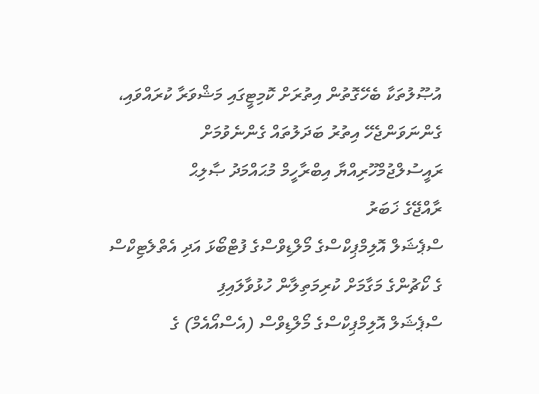އުޞޫލުތަކާ ބެހޭގޮތުން އިތުރަށް ކޮމިޓީގައި މަޝްވަރާ ކުރައްވައި، ގެންނަވަންޖެހޭ އިތުރު ބަދަލުތައް ގެންނެވުމަށް  ރައީސުލްޖުމްހޫރިއްޔާ އިބްރާހީމް މުޙައްމަދު ޞާލިޙް
ރާއްޖޭގެ ޚަބަރު
ސްޕެޝަލް އޮލިމްޕިކްސްގެ މޯލްޑިވްސްގެ ފުޓްބޯޅަ އަދި އެތްލެޓިކްސް ގެ ކޯޗުންގެ މަގާމަށް ކުރިމަތިލާން ހުޅުވާލައިފި
ސްޕެޝަލް އޮލިމްޕިކްސްގެ މޯލްޑިވްސް (އެސްއޯއެމް) ގެ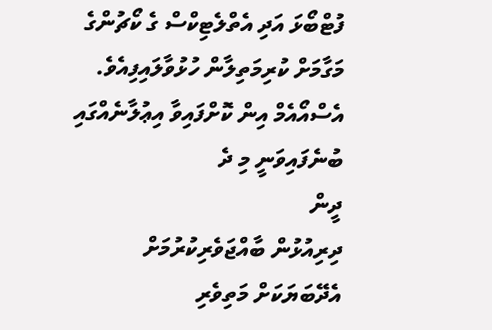ފުޓްބޯޅަ އަދި އެތްލެޓިކްސް ގެ ކޯޗުންގެ މަގާމަށް ކުރިމަތިލާން ހުޅުވާލައިފިއެވެ. އެސްއޯއެމް އިން ކޮށްފައިވާ އިޢުލާނެއްގައި ބުނެފައިވަނީ މި ދެ
ދީން
ދިރިއުޅުން ބާއްޖަވެރިކުރުމަށް އެދޭބަޔަކަށް މަތިވެރި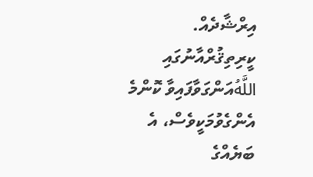އިރްޝާދެއް.
ކީރިތިޤުރްއާނުގައި اللَّهُއަންގަވާފައިވާ ކޮންމެ އެންގެވުމަކީވެސް، އެ ބަޔެއްގެ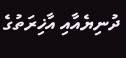ދުނިޔެއާއި އާޚިރަތުގެ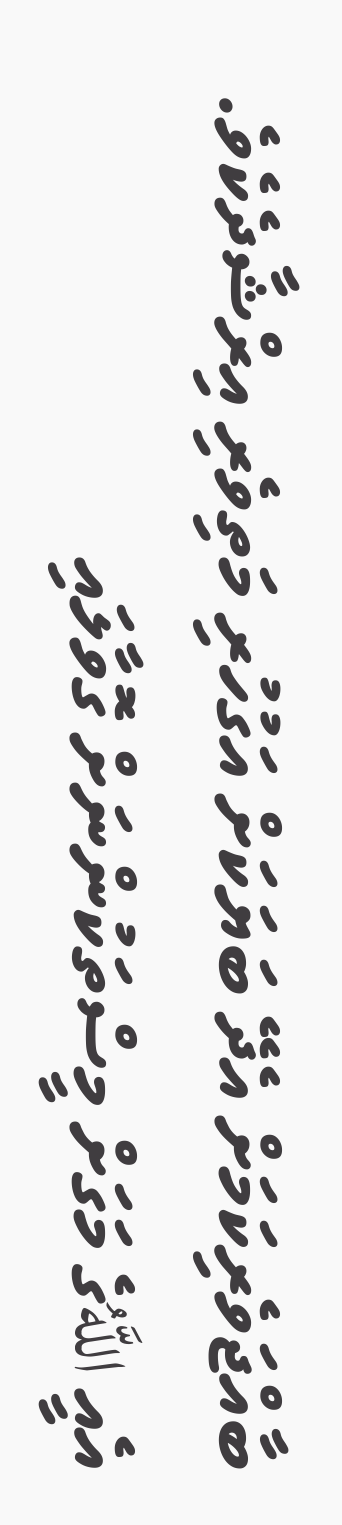ބާއްޖަވެރިކަމަށް އެދޭ ބަޔަކަށް އަގުހުރި މަތިވެރި އިރްޝާދެކެވެ. އެއީ اللَّهُގެ މަގަށް މީސްތަކުންނަށް ގޮވާލައި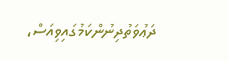ދަޢުވަތުދިނުންކަމުގައިވިއަސް،